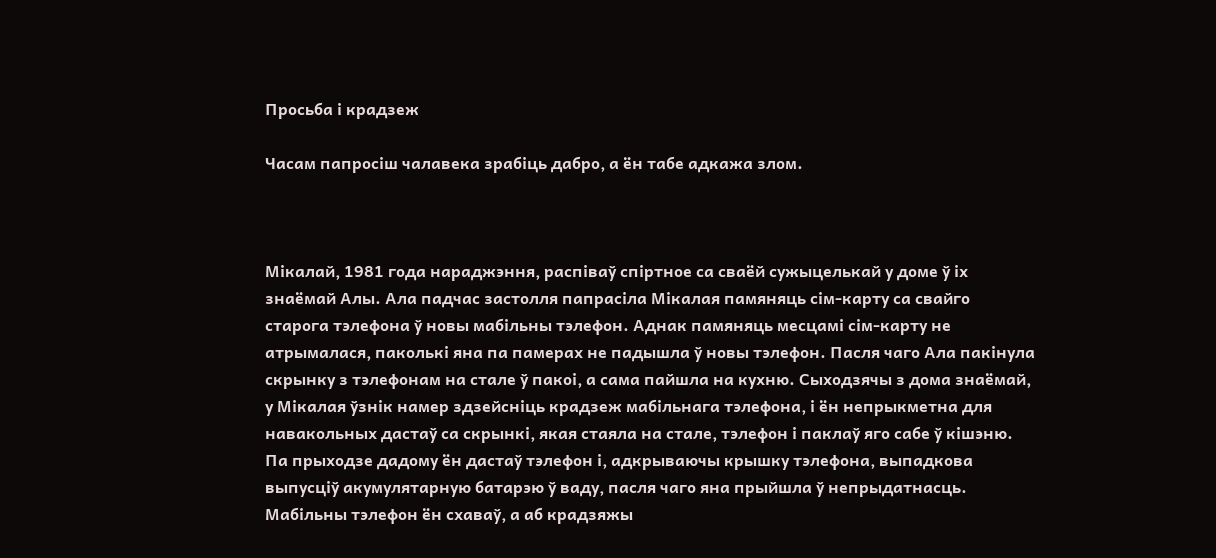Просьба і крадзеж

Часам папросіш чалавека зрабіць дабро, а ён табе адкажа злом.



Мікалай, 1981 года нараджэння, распіваў спіртное са сваёй сужыцелькай у доме ў іх знаёмай Алы. Ала падчас застолля папрасіла Мікалая памяняць сім-карту са свайго старога тэлефона ў новы мабільны тэлефон. Аднак памяняць месцамі сім-карту не атрымалася, паколькі яна па памерах не падышла ў новы тэлефон. Пасля чаго Ала пакінула скрынку з тэлефонам на стале ў пакоі, а сама пайшла на кухню. Сыходзячы з дома знаёмай, у Мікалая ўзнік намер здзейсніць крадзеж мабільнага тэлефона, і ён непрыкметна для навакольных дастаў са скрынкі, якая стаяла на стале, тэлефон і паклаў яго сабе ў кішэню. Па прыходзе дадому ён дастаў тэлефон і, адкрываючы крышку тэлефона, выпадкова выпусціў акумулятарную батарэю ў ваду, пасля чаго яна прыйшла ў непрыдатнасць. Мабільны тэлефон ён схаваў, а аб крадзяжы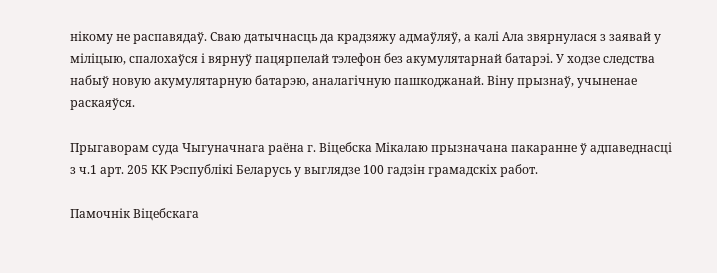нікому не распавядаў. Сваю датычнасць да крадзяжу адмаўляў, а калі Ала звярнулася з заявай у міліцыю, спалохаўся і вярнуў пацярпелай тэлефон без акумулятарнай батарэі. У ходзе следства набыў новую акумулятарную батарэю, аналагічную пашкоджанай. Віну прызнаў, учыненае раскаяўся.

Прыгаворам суда Чыгуначнага раёна г. Віцебска Мікалаю прызначана пакаранне ў адпаведнасці з ч.1 арт. 205 КК Рэспублікі Беларусь у выглядзе 100 гадзін грамадскіх работ.

Памочнік Віцебскага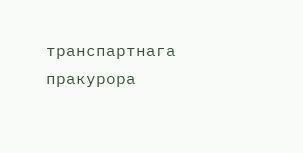транспартнага пракурора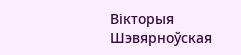Вікторыя Шэвярноўская